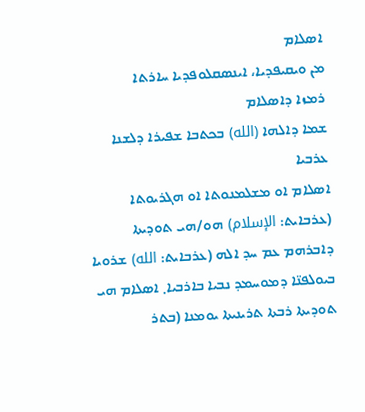ܐܣܠܐܡ
ܡܢ ܘܝܩܝܦܕܝܐ، ܐܝܢܣܩܠܘܦܕܝܐ ܚܐܪܬܐ
ܪܡܙܐ ܕܐܣܠܐܡ
ܫܡܐ ܕܐܠܗܐ (الله) ܒܟܬܒܐ ܫܦܝܪܐ ܕܠܫܢܐ ܥܪܒܝܐ
ܐܣܠܐܡ ܐܘ ܡܫܠܡܢܘܬܐ ܐܘ ܗܓܪܝܘܬܐ (ܥܪܒܐܝܬ: الإسلام) ܗܘ/ܗܝ ܬܘܕܝܬܐ ܕܐܒܪܗܡ ܥܡ ܚܕ ܐܠܗ (ܥܪܒܐܝܬ: الله) ܫܪܘܝܐ ܒܝܘܠܦܢ̈ܐ ܕܡܘܚܡܕ ܢܒܝܐ ܒܐܪܒܝܐ܂ ܐܣܠܐܡ ܗܝ ܬܘܕܝܬܐ ܪܒܬܐ ܬܪܝܢܝܬܐ ܝܘܡܢܐ (ܒܬܪ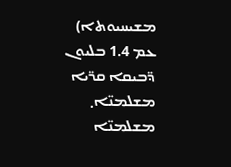ܡܫܝܚܝܘܬܐ) ܥܡ 1.4 ܒܠܝܘܢ ܕ̈ܒܝܩܐ ܩܪ̈ܝܐ ܡܫܠܡܢ̈ܐ܂ ܡܫܠܡܢ̈ܐ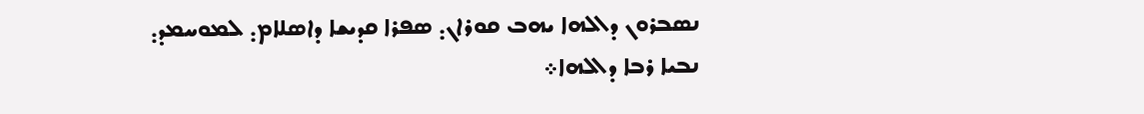ܢܣܒܪܘܢ ܕܐܠܗܐ ܝܗܒ ܩܘܪܐܢ܄ ܣܦܪܐ ܩܕܝܫܐ ܕܐܣܠܐܡ܄ ܠܡܘܚܡܕ܄ ܢܒܝܐ ܪܒܐ ܕܐܠܗܐ܀